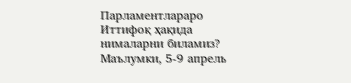Парламентлараро Иттифоқ ҳақида нималарни биламиз?
Маълумки, 5-9 апрель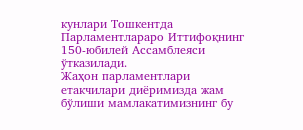кунлари Тошкентда Парламентлараро Иттифоқнинг 150-юбилей Ассамблеяси ўтказилади.
Жаҳон парламентлари етакчилари диёримизда жам бўлиши мамлакатимизнинг бу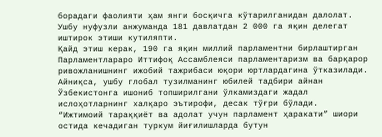борадаги фаолияти ҳам янги босқичга кўтарилганидан далолат. Ушбу нуфузли анжуманда 181 давлатдан 2 000 га яқин делегат иштирок этиши кутиляпти.
Қайд этиш керак, 190 га яқин миллий парламентни бирлаштирган Парламентлараро Иттифоқ Ассамблеяси парламентаризм ва барқарор ривожланишнинг ижобий тажрибаси юқори юртлардагина ўтказилади. Айниқса, ушбу глобал тузилманинг юбилей тадбири айнан Ўзбекистонга ишониб топширилгани ўлкамиздаги жадал ислоҳотларнинг халқаро эътирофи, десак тўғри бўлади.
“Ижтимоий тараққиёт ва адолат учун парламент ҳаракати” шиори остида кечадиган туркум йиғилишларда бутун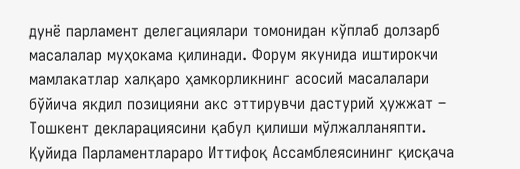дунё парламент делегациялари томонидан кўплаб долзарб масалалар муҳокама қилинади. Форум якунида иштирокчи мамлакатлар халқаро ҳамкорликнинг асосий масалалари бўйича якдил позицияни акс эттирувчи дастурий ҳужжат – Тошкент декларациясини қабул қилиши мўлжалланяпти.
Қуйида Парламентлараро Иттифоқ Ассамблеясининг қисқача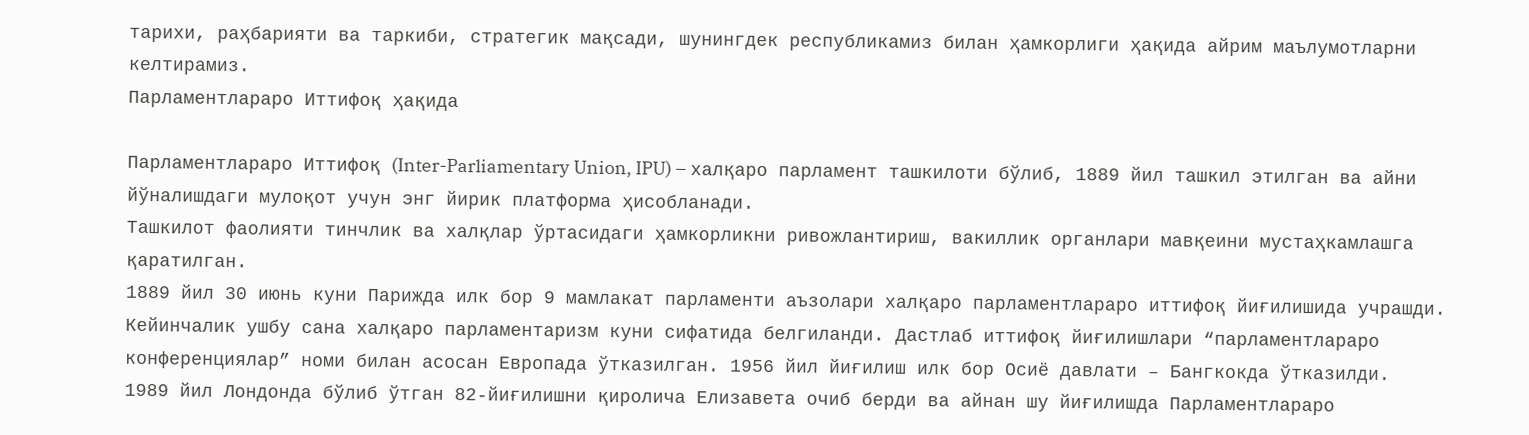тарихи, раҳбарияти ва таркиби, стратегик мақсади, шунингдек республикамиз билан ҳамкорлиги ҳақида айрим маълумотларни келтирамиз.
Парламентлараро Иттифоқ ҳақида

Парламентлараро Иттифоқ (Inter-Parliamentary Union, IPU) – халқаро парламент ташкилоти бўлиб, 1889 йил ташкил этилган ва айни йўналишдаги мулоқот учун энг йирик платформа ҳисобланади.
Ташкилот фаолияти тинчлик ва халқлар ўртасидаги ҳамкорликни ривожлантириш, вакиллик органлари мавқеини мустаҳкамлашга қаратилган.
1889 йил 30 июнь куни Парижда илк бор 9 мамлакат парламенти аъзолари халқаро парламентлараро иттифоқ йиғилишида учрашди. Кейинчалик ушбу сана халқаро парламентаризм куни сифатида белгиланди. Дастлаб иттифоқ йиғилишлари “парламентлараро конференциялар” номи билан асосан Европада ўтказилган. 1956 йил йиғилиш илк бор Осиё давлати – Бангкокда ўтказилди.
1989 йил Лондонда бўлиб ўтган 82-йиғилишни қиролича Елизавета очиб берди ва айнан шу йиғилишда Парламентлараро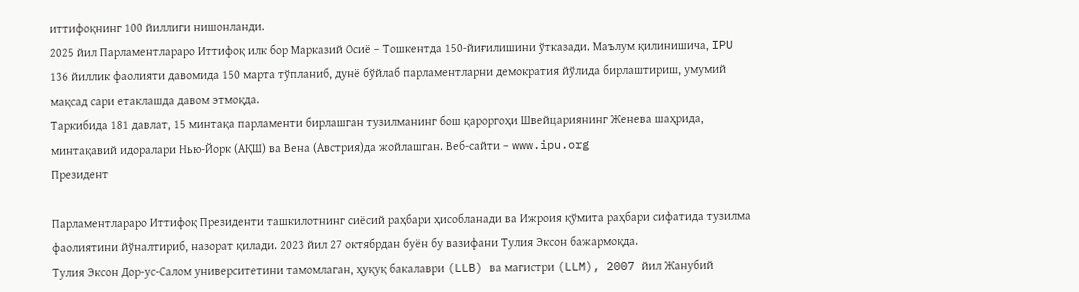иттифоқнинг 100 йиллиги нишонланди.
2025 йил Парламентлараро Иттифоқ илк бор Марказий Осиё – Тошкентда 150-йиғилишини ўтказади. Маълум қилинишича, IPU 136 йиллик фаолияти давомида 150 марта тўпланиб, дунё бўйлаб парламентларни демократия йўлида бирлаштириш, умумий мақсад сари етаклашда давом этмоқда.
Таркибида 181 давлат, 15 минтақа парламенти бирлашган тузилманинг бош қароргоҳи Швейцариянинг Женева шаҳрида, минтақавий идоралари Нью-Йорк (АҚШ) ва Вена (Австрия)да жойлашган. Веб-сайти – www.ipu.org
Президент

Парламентлараро Иттифоқ Президенти ташкилотнинг сиёсий раҳбари ҳисобланади ва Ижроия қўмита раҳбари сифатида тузилма фаолиятини йўналтириб, назорат қилади. 2023 йил 27 октябрдан буён бу вазифани Тулия Эксон бажармоқда.
Тулия Эксон Дор-ус-Салом университетини тамомлаган, ҳуқуқ бакалаври (LLB) ва магистри (LLM), 2007 йил Жанубий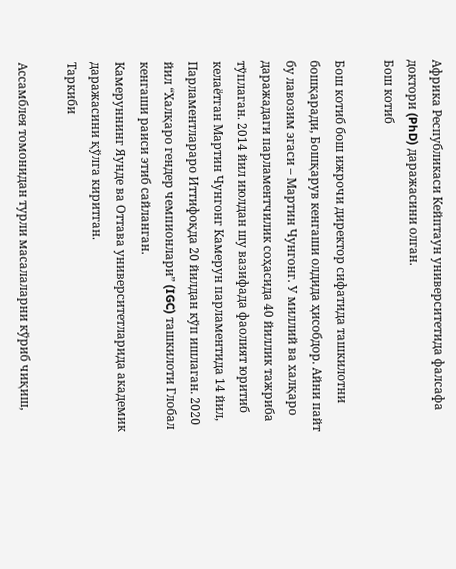Африка Республикаси Кейптаун университетида фалсафа доктори (PhD) даражасини олган.
Бош котиб

Бош котиб бош ижрочи директор сифатида ташкилотни бошқаради, Бошқарув кенгаши олдида ҳисобдор. Айни пайт бу лавозим эгаси – Мартин Чунгонг. У миллий ва халқаро даражадаги парламентчилик соҳасида 40 йиллик тажриба тўплаган. 2014 йил июлдан шу вазифада фаолият юритиб келаётган Мартин Чунгонг Камерун парламентида 14 йил, Парламентлараро Иттифоқда 20 йилдан кўп ишлаган. 2020 йил “Халқаро гендер чемпионлари” (IGC) ташкилоти Глобал кенгаши раиси этиб сайланган.
Камеруннинг Яунде ва Оттава университетларида академик даражасини қўлга киритган.
Таркиби

Ассамблея томонидан турли масалаларни кўриб чиқиш,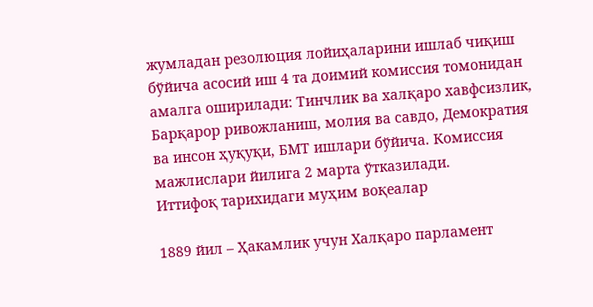жумладан резолюция лойиҳаларини ишлаб чиқиш бўйича асосий иш 4 та доимий комиссия томонидан амалга оширилади: Тинчлик ва халқаро хавфсизлик, Барқарор ривожланиш, молия ва савдо, Демократия ва инсон ҳуқуқи, БМТ ишлари бўйича. Комиссия мажлислари йилига 2 марта ўтказилади.
Иттифоқ тарихидаги муҳим воқеалар

1889 йил – Ҳакамлик учун Халқаро парламент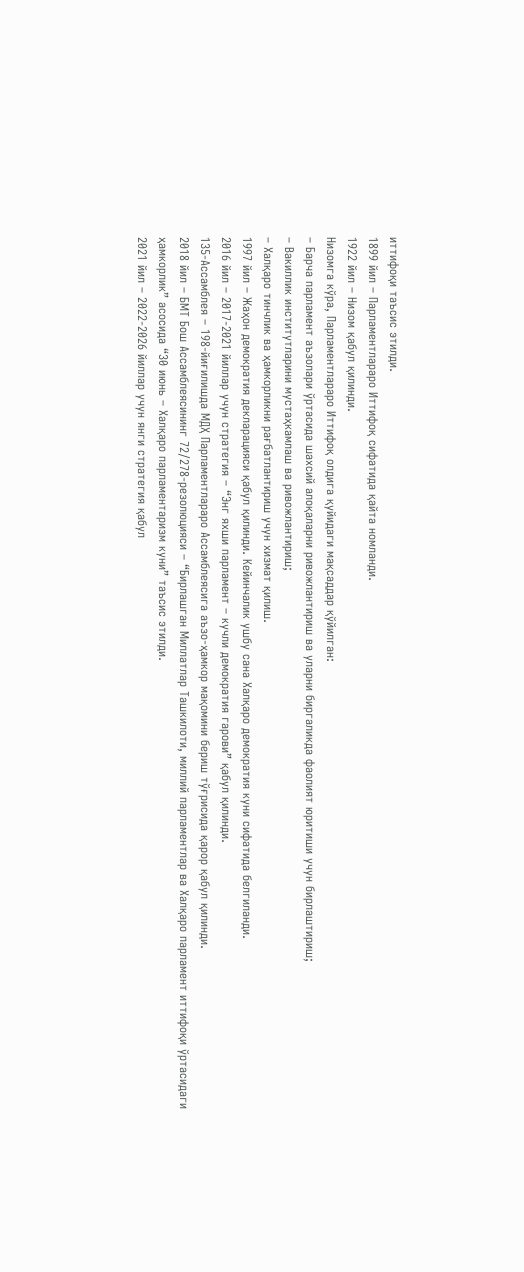иттифоқи таъсис этилди.
1899 йил – Парламентлараро Иттифоқ сифатида қайта номланди.
1922 йил – Низом қабул қилинди.
Низомга кўра, Парламентлараро Иттифоқ олдига қуйидаги мақсаддар қўйилган:
– Барча парламент аъзолари ўртасида шахсий алоқаларни ривожлантириш ва уларни биргаликда фаолият юритиши учун бирлаштириш;
– Вакиллик институтларини мустаҳкамлаш ва ривожлантириш;
– Халқаро тинчлик ва ҳамкорликни рағбатлантириш учун хизмат қилиш.
1997 йил – Жаҳон демократия декларацияси қабул қилинди. Кейинчалик ушбу сана Халқаро демократия куни сифатида белгиланди.
2016 йил – 2017-2021 йиллар учун стратегия – “Энг яхши парламент – кучли демократия гарови” қабул қилинди.
135-Ассамблея – 198-йиғилишда МДҲ Парламентлараро Ассамблеясига аъзо-ҳамкор мақомини бериш тўғрисида қарор қабул қилинди.
2018 йил – БМТ Бош Ассамблеясининг 72/278-резолюцияси – “Бирлашган Миллатлар Ташкилоти, миллий парламентлар ва Халқаро парламент иттифоқи ўртасидаги ҳамкорлик” асосида “30 июнь – Халқаро парламентаризм куни” таъсис этилди.
2021 йил – 2022-2026 йиллар учун янги стратегия қабул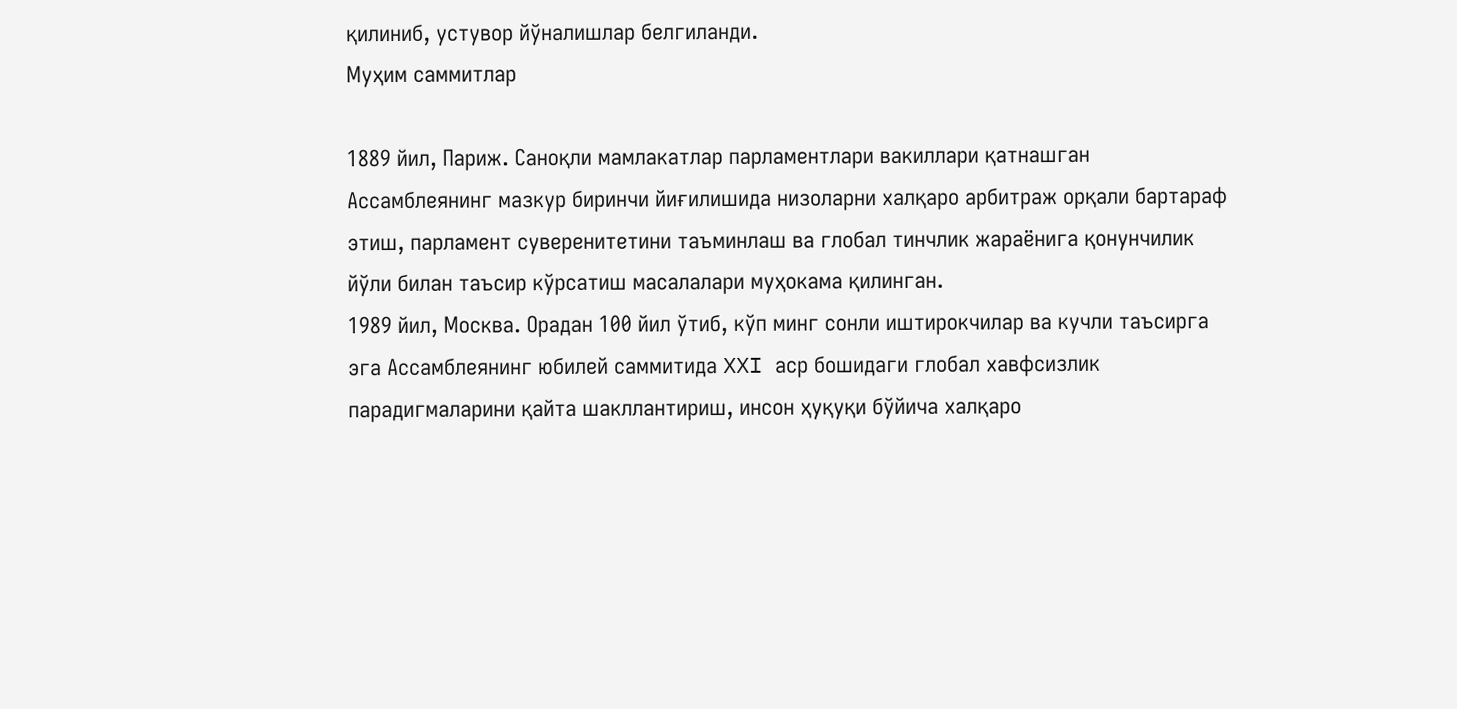қилиниб, устувор йўналишлар белгиланди.
Муҳим саммитлар

1889 йил, Париж. Саноқли мамлакатлар парламентлари вакиллари қатнашган Ассамблеянинг мазкур биринчи йиғилишида низоларни халқаро арбитраж орқали бартараф этиш, парламент суверенитетини таъминлаш ва глобал тинчлик жараёнига қонунчилик йўли билан таъсир кўрсатиш масалалари муҳокама қилинган.
1989 йил, Москва. Орадан 100 йил ўтиб, кўп минг сонли иштирокчилар ва кучли таъсирга эга Ассамблеянинг юбилей саммитида XXI аср бошидаги глобал хавфсизлик парадигмаларини қайта шакллантириш, инсон ҳуқуқи бўйича халқаро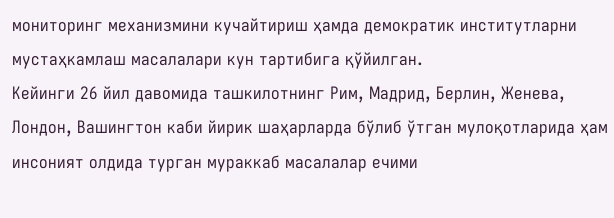мониторинг механизмини кучайтириш ҳамда демократик институтларни мустаҳкамлаш масалалари кун тартибига қўйилган.
Кейинги 26 йил давомида ташкилотнинг Рим, Мадрид, Берлин, Женева, Лондон, Вашингтон каби йирик шаҳарларда бўлиб ўтган мулоқотларида ҳам инсоният олдида турган мураккаб масалалар ечими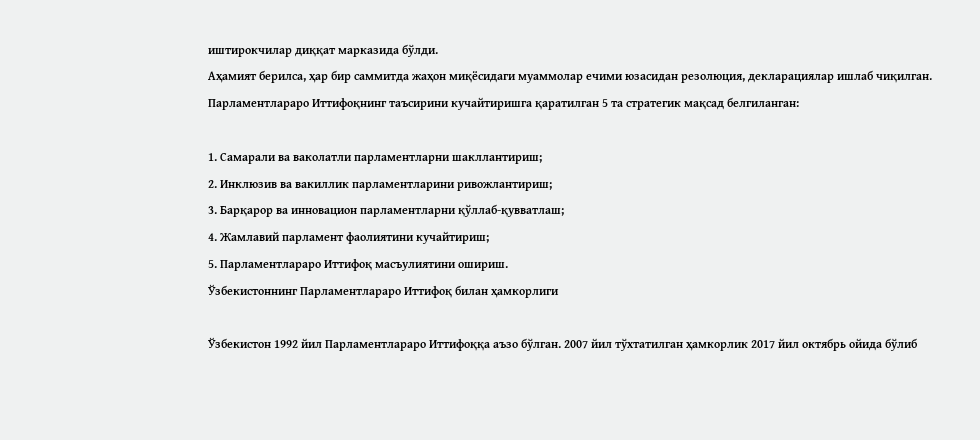иштирокчилар диққат марказида бўлди.
Аҳамият берилса, ҳар бир саммитда жаҳон миқёсидаги муаммолар ечими юзасидан резолюция, декларациялар ишлаб чиқилган.
Парламентлараро Иттифоқнинг таъсирини кучайтиришга қаратилган 5 та стратегик мақсад белгиланган:

1. Самарали ва ваколатли парламентларни шакллантириш;
2. Инклюзив ва вакиллик парламентларини ривожлантириш;
3. Барқарор ва инновацион парламентларни қўллаб-қувватлаш;
4. Жамлавий парламент фаолиятини кучайтириш;
5. Парламентлараро Иттифоқ масъулиятини ошириш.
Ўзбекистоннинг Парламентлараро Иттифоқ билан ҳамкорлиги

Ўзбекистон 1992 йил Парламентлараро Иттифоққа аъзо бўлган. 2007 йил тўхтатилган ҳамкорлик 2017 йил октябрь ойида бўлиб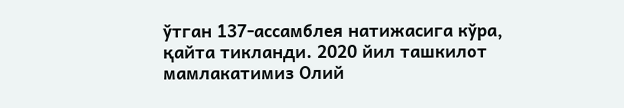ўтган 137-ассамблея натижасига кўра, қайта тикланди. 2020 йил ташкилот мамлакатимиз Олий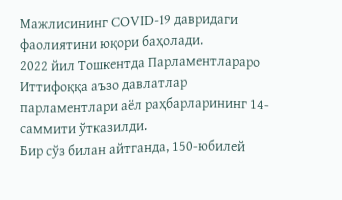Мажлисининг COVID-19 давридаги фаолиятини юқори баҳолади.
2022 йил Тошкентда Парламентлараро Иттифоққа аъзо давлатлар парламентлари аёл раҳбарларининг 14-саммити ўтказилди.
Бир сўз билан айтганда, 150-юбилей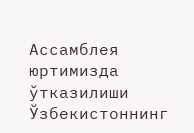Ассамблея юртимизда ўтказилиши Ўзбекистоннинг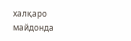халқаро майдонда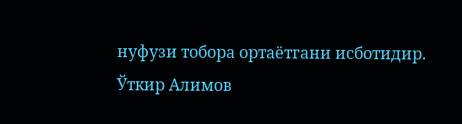нуфузи тобора ортаётгани исботидир.
Ўткир Алимов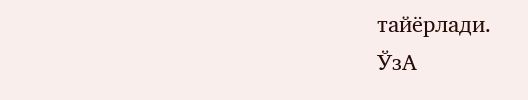тайёрлади.
ЎзА